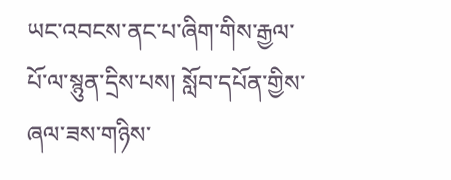ཡང་འབངས་ནང་པ་ཞིག་གིས་རྒྱལ་པོ་ལ་སྙུན་དྲིས་པས། སློབ་དཔོན་གྱིས་ཞལ་ཟས་གཉིས་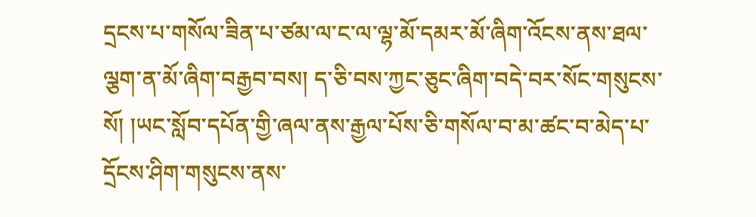དྲངས་པ་གསོལ་ཟིན་པ་ཙམ་ལ་ང་ལ་ལྷ་མོ་དམར་མོ་ཞིག་འོངས་ནས་ཐལ་ལྕག་ན་མོ་ཞིག་བརྒྱབ་བས། ད་ཅི་བས་ཀྱང་ཅུང་ཞིག་བདེ་བར་སོང་གསུངས་སོ། །ཡང་སློབ་དཔོན་གྱི་ཞལ་ནས་རྒྱལ་པོས་ཅི་གསོལ་བ་མ་ཚང་བ་མེད་པ་དྲོངས་ཤིག་གསུངས་ནས་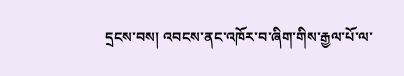དྲངས་བས། འབངས་ནང་འཁོར་བ་ཞིག་གིས་རྒྱལ་པོ་ལ་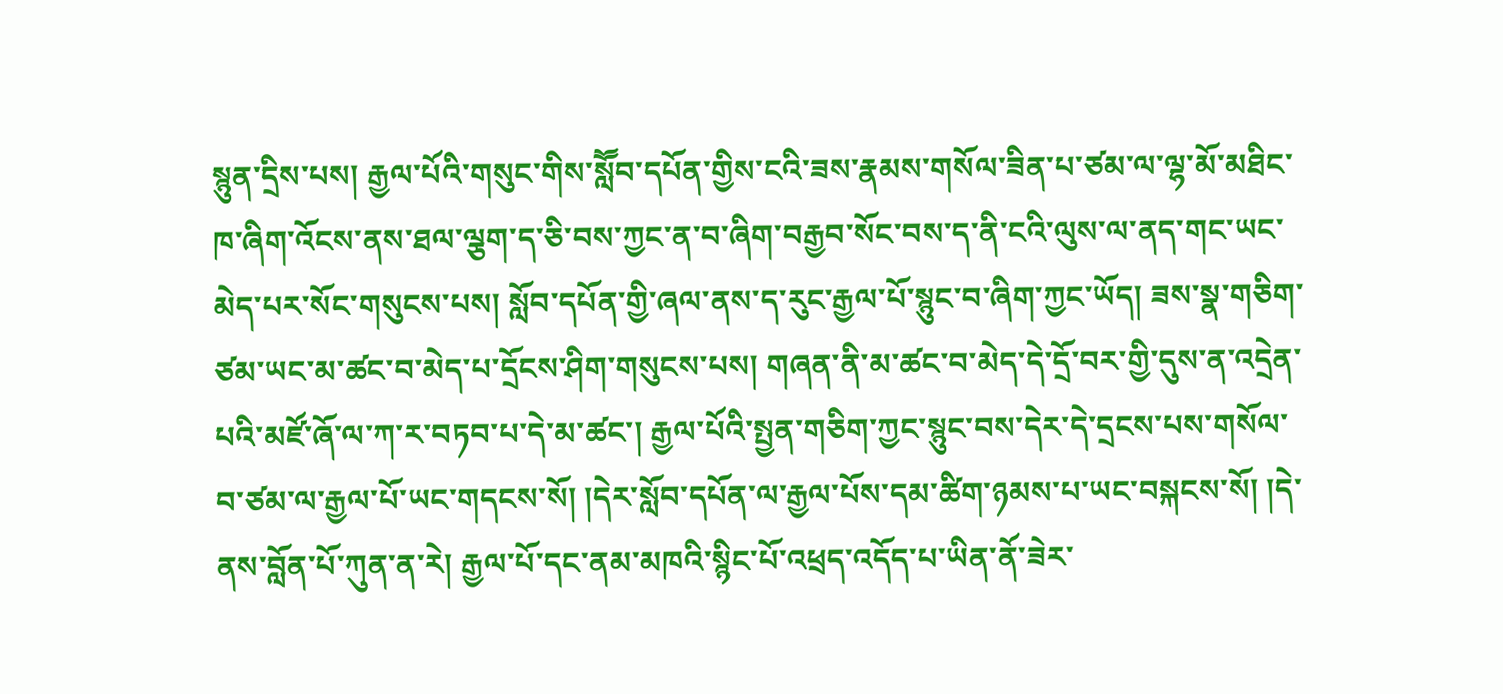སྙུན་དྲིས་པས། རྒྱལ་པོའི་གསུང་གིས་སླཽབ་དཔོན་གྱིས་ངའི་ཟས་རྣམས་གསོལ་ཟིན་པ་ཙམ་ལ་ལྷ་མོ་མཐིང་ཁ་ཞིག་འོངས་ནས་ཐལ་ལྕག་ད་ཅི་བས་ཀྱང་ན་བ་ཞིག་བརྒྱབ་སོང་བས་ད་ནི་ངའི་ལུས་ལ་ནད་གང་ཡང་མེད་པར་སོང་གསུངས་པས། སློབ་དཔོན་གྱི་ཞལ་ནས་ད་རུང་རྒྱལ་པོ་སྙུང་བ་ཞིག་ཀྱང་ཡོད། ཟས་སྣ་གཅིག་ཙམ་ཡང་མ་ཚང་བ་མེད་པ་དྲོངས་ཤིག་གསུངས་པས། གཞན་ནི་མ་ཚང་བ་མེད་དེ་དྲོ་བར་གྱི་དུས་ན་འདྲེན་པའི་མཛོ་ཞོ་ལ་ཀ་ར་བཏབ་པ་དེ་མ་ཚང་། རྒྱལ་པོའི་སྤྱན་གཅིག་ཀྱང་སྙུང་བས་དེར་དེ་དྲངས་པས་གསོལ་བ་ཙམ་ལ་རྒྱལ་པོ་ཡང་གདངས་སོ། །དེར་སློབ་དཔོན་ལ་རྒྱལ་པོས་དམ་ཚིག་ཉམས་པ་ཡང་བསྐངས་སོ། །དེ་ནས་བློན་པོ་ཀུན་ན་རེ། རྒྱལ་པོ་དང་ནམ་མཁའི་སྙིང་པོ་འཕྲད་འདོད་པ་ཡིན་ནོ་ཟེར་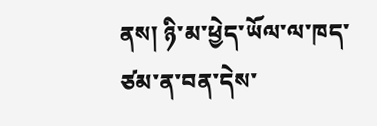ནས། ཉི་མ་ཕྱེད་ཡོལ་ལ་ཁད་ཙམ་ན་བན་དེས་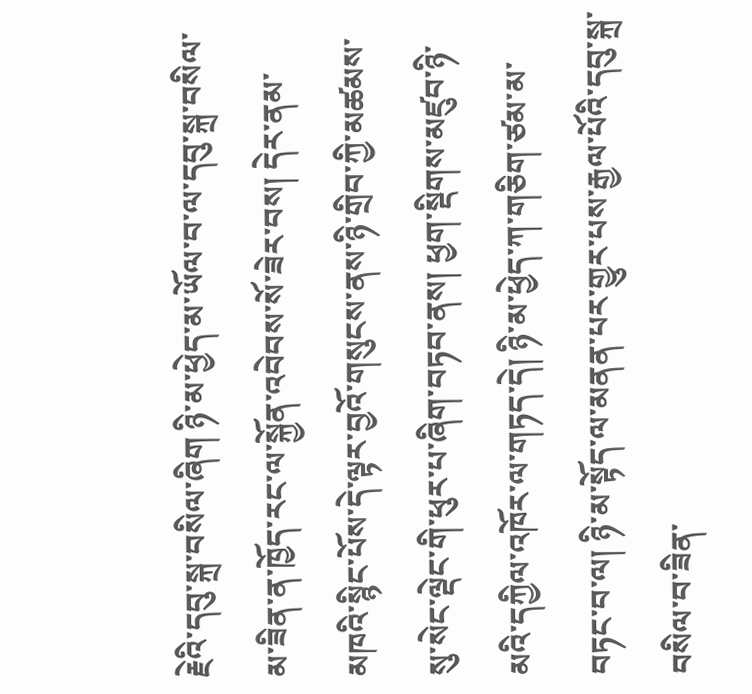རྗེའི་དབུ་སྐྲ་བསིལ་ཞིག ཉི་མ་ཕྱེད་མ་ཡོལ་བ་ལ་དབུ་སྐྲ་བསིལ་མ་ཟིན་ན་ཁྱོད་རང་ལ་སྐྱོན་འབེབས་སོ་ཟེར་བས། དེར་ནམ་མཁའི་སྙིང་པོས་དེ་ལྟར་བྱའོ་གསུངས་ནས་ཉི་གྲིབ་ཀྱི་མཚམས་སུ་སེང་ལྡེང་གི་ཕུར་པ་ཞིག་བཏབ་ནས། ཕྱག་སྡིགས་མཛུབ་ཉི་མའི་དཀྱིལ་འཁོར་ལ་གཏད་དེ། ཉི་མ་ཕྱེད་ཀ་གཅིག་ཙམ་མ་བཏང་བ་ལ། ཉི་མ་སྟོད་ལ་མནན་པར་གྱུར་པས་རྒྱལ་པོའི་དབུ་སྐྲ་བསིལ་བ་ཟིན་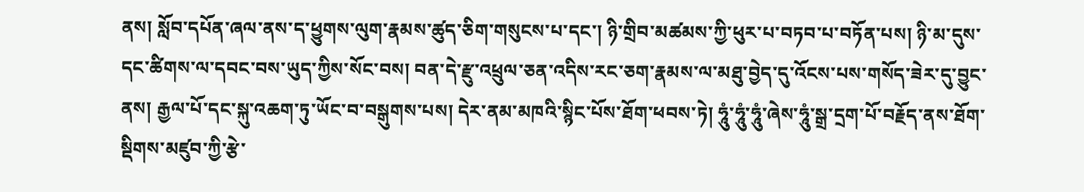ནས། སློབ་དཔོན་ཞལ་ནས་ད་ཕྱུགས་ལུག་རྣམས་ཚུད་ཅིག་གསུངས་པ་དང་། ཉི་གྲིབ་མཚམས་ཀྱི་ཕུར་པ་བཏབ་པ་བཏོན་པས། ཉི་མ་དུས་དང་ཚིགས་ལ་དབང་བས་ཡུད་ཀྱིས་སོང་བས། བན་དེ་རྫུ་འཕྲུལ་ཅན་འདིས་རང་ཅག་རྣམས་ལ་མཐུ་བྱེད་དུ་འོངས་པས་གསོད་ཟེར་དུ་བྱུང་ནས། རྒྱལ་པོ་དང་སྐུ་འཆག་ཏུ་ཡོང་བ་བསྒུགས་པས། དེར་ནམ་མཁའི་སྙིང་པོས་ཐོག་ཕབས་ཏེ། ཧཱུཾ་ཧཱུཾ་ཧཱུཾ་ཞེས་ཧཱུཾ་སྒྲ་དྲག་པོ་བརྗོད་ནས་ཐོག་སྡིགས་མཛུབ་ཀྱི་རྩེ་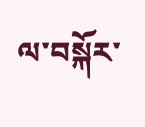ལ་བསྐོར་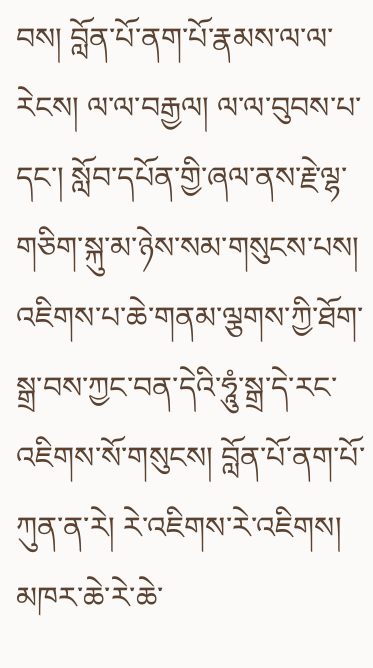བས། བློན་པོ་ནག་པོ་རྣམས་ལ་ལ་རེངས། ལ་ལ་བརྒྱལ། ལ་ལ་བུབས་པ་དང་། སློབ་དཔོན་གྱི་ཞལ་ནས་རྗེ་ལྷ་གཅིག་སྐུ་མ་ཉེས་སམ་གསུངས་པས། འཇིགས་པ་ཆེ་གནམ་ལྕགས་ཀྱི་ཐོག་སྒྲ་བས་ཀྱང་བན་དེའི་ཧཱུཾ་སྒྲ་དེ་རང་འཇིགས་སོ་གསུངས། བློན་པོ་ནག་པོ་ཀུན་ན་རེ། རེ་འཇིགས་རེ་འཇིགས། མཁར་ཆེ་རེ་ཆེ་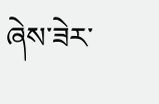ཞེས་ཟེར་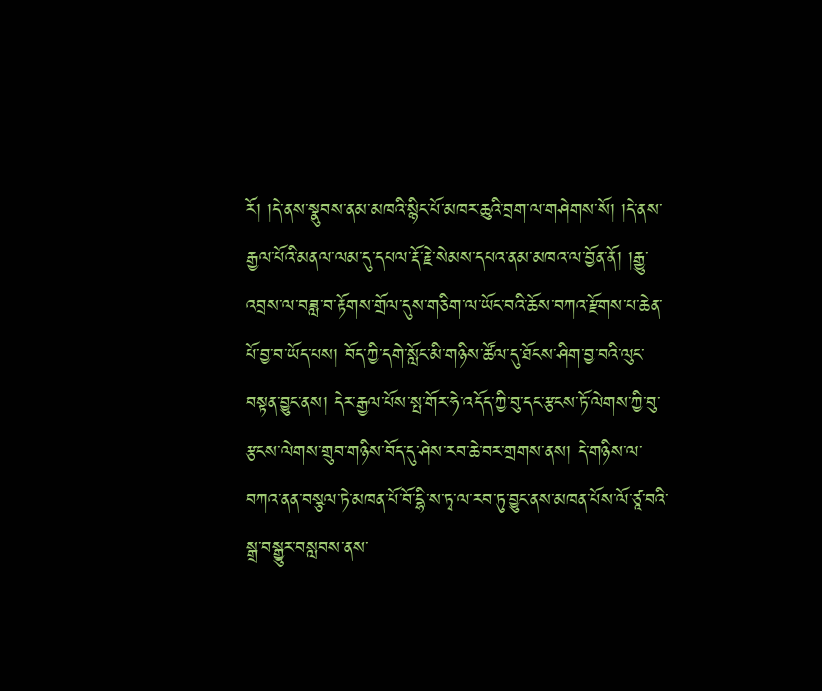རོ། །དེ་ནས་སྣུབས་ནམ་མཁའི་སྙིང་པོ་མཁར་ཆུའི་བྲག་ལ་གཤེགས་སོ། །དེ་ནས་རྒྱལ་པོའི་མནལ་ལམ་དུ་དཔལ་རྡོ་རྗེ་སེམས་དཔའ་ནམ་མཁའ་ལ་བྱོན་ནོ། །རྒྱུ་འབྲས་ལ་བཟླ་བ་རྟོགས་གྲོལ་དུས་གཅིག་ལ་ཡོང་བའི་ཆོས་བཀའ་རྫོགས་པ་ཆེན་པོ་བྱ་བ་ཡོད་པས། བོད་ཀྱི་དགེ་སློང་མི་གཉིས་ཚོལ་དུ་ཐོངས་ཤིག་བྱ་བའི་ལུང་བསྟན་བྱུང་ནས། དེར་རྒྱལ་པོས་སྤ་གོར་ཧེ་འདོད་ཀྱི་བུ་དང་རྩངས་ཏོ་ལེགས་ཀྱི་བུ་རྩངས་ལེགས་གྲུབ་གཉིས་བོད་དུ་ཤེས་རབ་ཆེ་བར་གྲགས་ནས། དེ་གཉིས་ལ་བཀའ་ནན་བསྩལ་ཏེ་མཁན་པོ་བོ་དྷི་ས་ཏྭ་ལ་རབ་ཏུ་བྱུང་ནས་མཁན་པོས་ལོ་ཙཱ་བའི་སྒྲ་བསྒྱུར་བསླབས་ནས་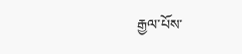རྒྱལ་པོས་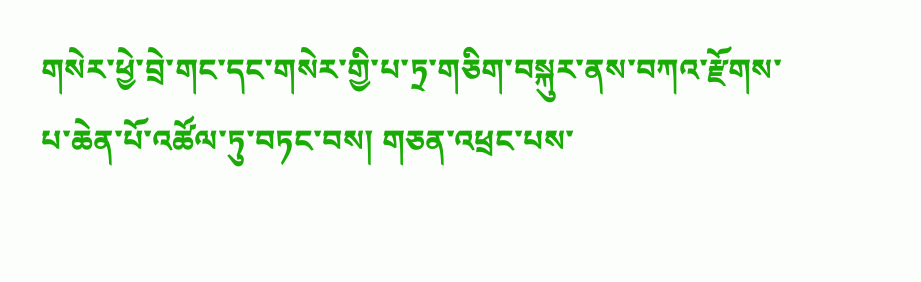གསེར་ཕྱེ་བྲེ་གང་དང་གསེར་གྱི་པ་ཏྲ་གཅིག་བསྐུར་ནས་བཀའ་རྫོགས་པ་ཆེན་པོ་འཚོལ་ཏུ་བཏང་བས། གཅན་འཕྲང་པས་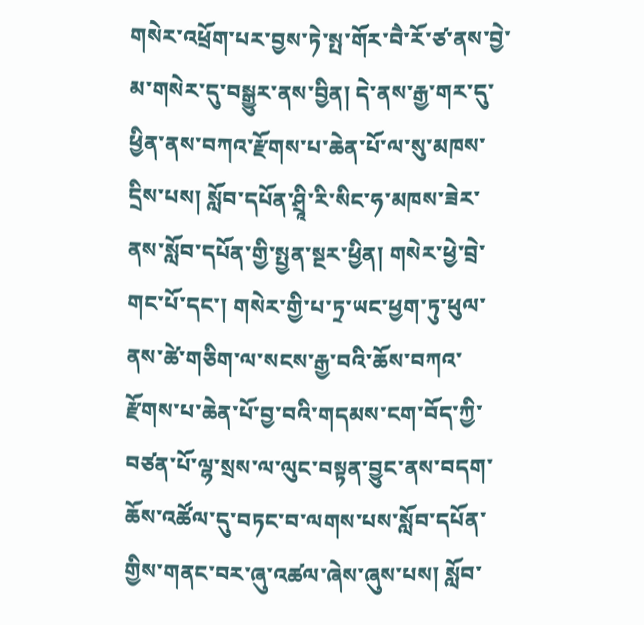གསེར་འཕྲོག་པར་བྱས་ཏེ་སྤ་གོར་བཻ་རོ་ཙ་ནས་བྱེ་མ་གསེར་དུ་བསྒྱུར་ནས་བྱིན། དེ་ནས་རྒྱ་གར་དུ་ཕྱིན་ནས་བཀའ་རྫོགས་པ་ཆེན་པོ་ལ་སུ་མཁས་དྲིས་པས། སློབ་དཔོན་ཤྲཱི་རི་སིང་ཧ་མཁས་ཟེར་ནས་སློབ་དཔོན་གྱི་སྤྱན་སྔར་ཕྱིན། གསེར་ཕྱེ་བྲེ་གང་པོ་དང་། གསེར་གྱི་པ་ཏྲ་ཡང་ཕྱག་ཏུ་ཕུལ་ནས་ཚེ་གཅིག་ལ་སངས་རྒྱ་བའི་ཆོས་བཀའ་རྫོགས་པ་ཆེན་པོ་བྱ་བའི་གདམས་ངག་བོད་ཀྱི་བཙན་པོ་ལྷ་སྲས་ལ་ལུང་བསྟན་བྱུང་ནས་བདག་ཆོས་འཚོལ་དུ་བཏང་བ་ལགས་པས་སློབ་དཔོན་གྱིས་གནང་བར་ཞུ་འཚལ་ཞེས་ཞུས་པས། སློབ་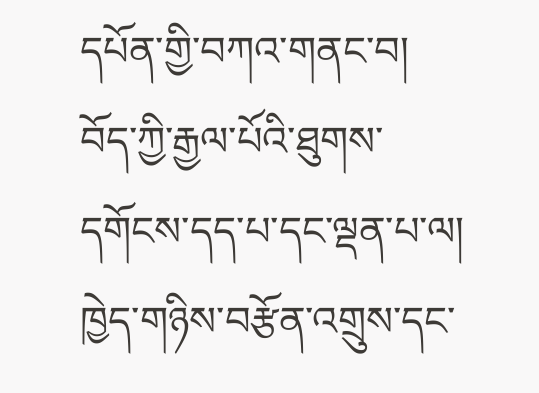དཔོན་གྱི་བཀའ་གནང་བ། བོད་ཀྱི་རྒྱལ་པོའི་ཐུགས་དགོངས་དད་པ་དང་ལྡན་པ་ལ། ཁྱེད་གཉིས་བརྩོན་འགྲུས་དང་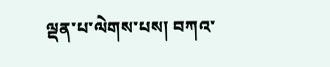ལྡན་པ་ལེགས་པས། བཀའ་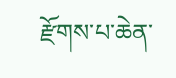རྫོགས་པ་ཆེན་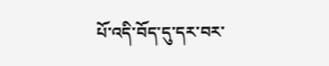པོ་འདི་བོད་དུ་དར་བར་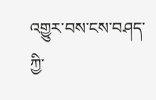འགྱུར་བས་ངས་བཤད་ཀྱི་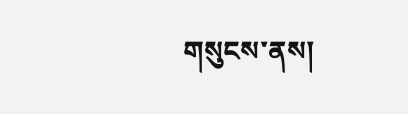གསུངས་ནས།